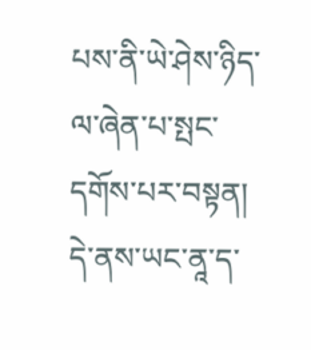པས་ནི་ཡེ་ཤེས་ཉིད་ལ་ཞེན་པ་སྤང་དགོས་པར་བསྟན། དེ་ནས་ཡང་ནཱ་ད་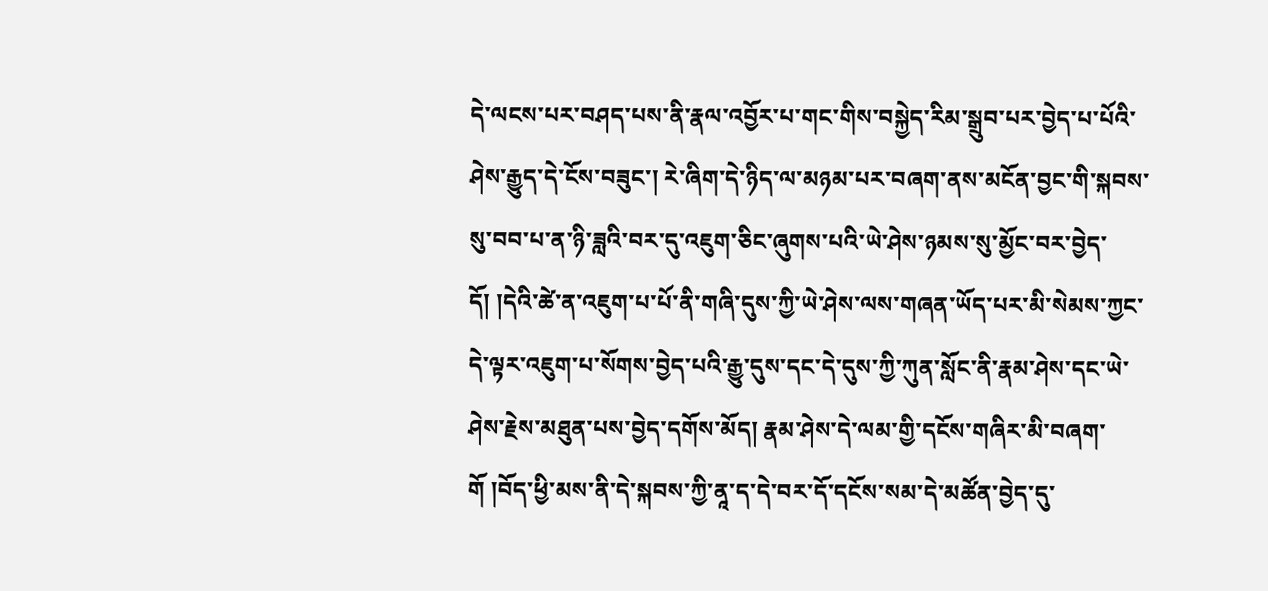དེ་ལངས་པར་བཤད་པས་ནི་རྣལ་འབྱོར་པ་གང་གིས་བསྐྱེད་རིམ་སྒྲུབ་པར་བྱེད་པ་པོའི་ཤེས་རྒྱུད་དེ་ངོས་བཟུང་། རེ་ཞིག་དེ་ཉིད་ལ་མཉམ་པར་བཞག་ནས་མངོན་བྱང་གི་སྐབས་སུ་བབ་པ་ན་ཉི་ཟླའི་བར་དུ་འཇུག་ཅིང་ཞུགས་པའི་ཡེ་ཤེས་ཉམས་སུ་མྱོང་བར་བྱེད་དོ། །དེའི་ཚེ་ན་འཇུག་པ་པོ་ནི་གཞི་དུས་ཀྱི་ཡེ་ཤེས་ལས་གཞན་ཡོད་པར་མི་སེམས་ཀྱང་དེ་ལྟར་འཇུག་པ་སོགས་བྱེད་པའི་རྒྱུ་དུས་དང་དེ་དུས་ཀྱི་ཀུན་སློང་ནི་རྣམ་ཤེས་དང་ཡེ་ཤེས་རྗེས་མཐུན་པས་བྱེད་དགོས་མོད། རྣམ་ཤེས་དེ་ལམ་གྱི་དངོས་གཞིར་མི་བཞག་གོ །བོད་ཕྱི་མས་ནི་དེ་སྐབས་ཀྱི་ནཱ་ད་དེ་བར་དོ་དངོས་སམ་དེ་མཚོན་བྱེད་དུ་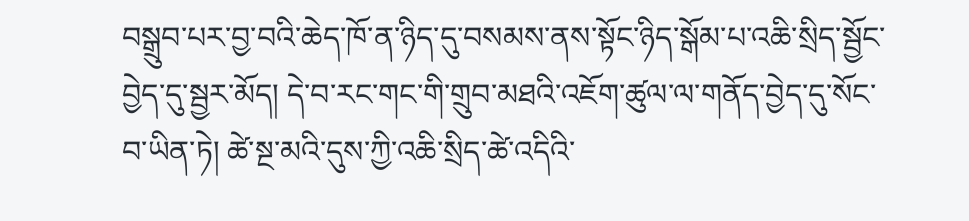བསྒྲུབ་པར་བྱ་བའི་ཆེད་ཁོ་ན་ཉིད་དུ་བསམས་ནས་སྟོང་ཉིད་སྒོམ་པ་འཆི་སྲིད་སྦྱོང་བྱེད་དུ་སྦྱར་མོད། དེ་བ་རང་གང་གི་གྲུབ་མཐའི་འཇོག་ཚུལ་ལ་གནོད་བྱེད་དུ་སོང་བ་ཡིན་ཏེ། ཚེ་སྔ་མའི་དུས་ཀྱི་འཆི་སྲིད་ཚེ་འདིའི་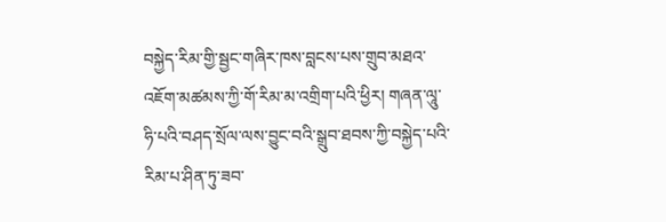བསྐྱེད་རིམ་གྱི་སྦྱང་གཞིར་ཁས་བླངས་པས་གྲུབ་མཐའ་འཇོག་མཚམས་ཀྱི་གོ་རིམ་མ་འགྲིག་པའི་ཕྱིར། གཞན་ལཱུ་ཧི་པའི་བཤད་སྲོལ་ལས་བྱུང་བའི་སྒྲུབ་ཐབས་ཀྱི་བསྐྱེད་པའི་རིམ་པ་ཤིན་ཏུ་ཟབ་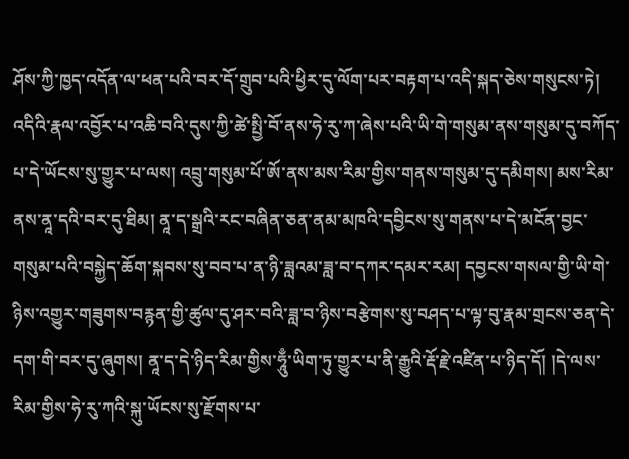ཤོས་ཀྱི་ཁྱད་འདོན་ལ་ཕན་པའི་བར་དོ་གྲུབ་པའི་ཕྱིར་དུ་ལོག་པར་བརྟག་པ་འདི་སྐད་ཅེས་གསུངས་ཏེ། འདིའི་རྣལ་འབྱོར་པ་འཆི་བའི་དུས་ཀྱི་ཚེ་སྤྱི་བོ་ནས་ཧེ་རུ་ཀ་ཞེས་པའི་ཡི་གེ་གསུམ་ནས་གསུམ་དུ་བཀོད་པ་དེ་ཡོངས་སུ་གྱུར་པ་ལས། འབྲུ་གསུམ་པོ་ཨོ་ནས་མས་རིམ་གྱིས་གནས་གསུམ་དུ་དམིགས། མས་རིམ་ནས་ནཱ་དའི་བར་དུ་ཐིམ། ནཱ་ད་སྒྲའི་རང་བཞིན་ཅན་ནམ་མཁའི་དབྱིངས་སུ་གནས་པ་དེ་མངོན་བྱང་གསུམ་པའི་བསྐྱེད་ཆོག་སྐབས་སུ་བབ་པ་ན་ཉི་ཟླའམ་ཟླ་བ་དཀར་དམར་རམ། དབྱངས་གསལ་གྱི་ཡི་གེ་ཉིས་འགྱུར་གཟུགས་བརྙན་གྱི་ཚུལ་དུ་ཤར་བའི་ཟླ་བ་ཉིས་བརྩེགས་སུ་བཤད་པ་ལྟ་བུ་རྣམ་གྲངས་ཅན་དེ་དག་གི་བར་དུ་ཞུགས། ནཱ་ད་དེ་ཉིད་རིམ་གྱིས་ཧཱུྃ་ཡིག་ཏུ་གྱུར་པ་ནི་རྒྱུའི་རྡོ་རྗེ་འཛིན་པ་ཉིད་དོ། །དེ་ལས་རིམ་གྱིས་ཧེ་རུ་ཀའི་སྐུ་ཡོངས་སུ་རྫོགས་པ་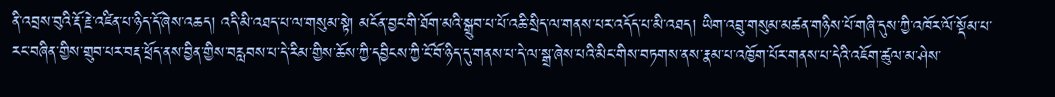ནི་འབྲས་བུའི་རྡོ་རྗེ་འཛིན་པ་ཉིད་དོ་ཞེས་འཆད། འདི་མི་འཐད་པ་ལ་གསུམ་སྟེ། མངོན་བྱང་གི་ཐོག་མའི་སྒྲུབ་པ་པོ་འཆི་སྲིད་ལ་གནས་པར་འདོད་པ་མི་འཐད། ཡིག་འབྲུ་གསུམ་མཚན་གཉིས་པོ་གཞི་དུས་ཀྱི་འཁོར་ལོ་སྡོམ་པ་རང་བཞིན་གྱིས་གྲུབ་པར་བརྡ་ཕྲོད་ནས་བྱིན་གྱིས་བརླབས་པ་དེ་རིམ་གྱིས་ཆོས་ཀྱི་དབྱིངས་ཀྱི་ངོ་བོ་ཉིད་དུ་གནས་པ་དེ་ལ་སྒྲ་ཞེས་པའི་མིང་གིས་བཏགས་ནས་རྣམ་པ་འཁྱོག་པོར་གནས་པ་དེའི་འཇོག་ཚུལ་མ་ཤེས་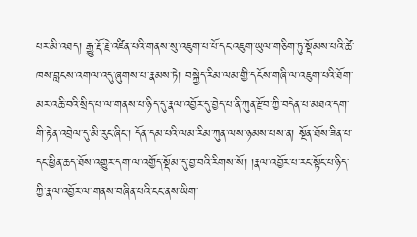པར་མི་འཐད། རྒྱུ་རྡོ་རྗེ་འཛིན་པའི་གནས་སུ་འཇུག་པ་པོ་དང་འཇུག་ཡུལ་གཅིག་ཏུ་སྡོམས་པའི་ཚེ་ཁས་བླངས་འགལ་འདུ་ཞུགས་པ་རྣམས་ཏེ། བསྐྱེད་རིམ་ལམ་གྱི་དངོས་གཞི་ལ་འཇུག་པའི་ཐོག་མར་འཆི་བའི་སྲིད་པ་ལ་གནས་པ་ཉིད་དུ་རྣལ་འབྱོར་དུ་བྱེད་པ་ནི་ཀུན་རྫོབ་ཀྱི་བདེན་པ་མཐའ་དག་གི་རྟེན་འབྲེལ་དུ་མི་རུང་ཞིང་། དོན་དམ་པའི་ལམ་རིམ་ཀུན་ལས་ཉམས་པས་ན། སྔོན་ཐོས་ཟིན་པ་དང་ཕྱིན་ཆད་ཐོས་འགྱུར་དག་ལ་འགྱོད་སྡོམ་དུ་བྱ་བའི་རིགས་སོ། །རྣལ་འབྱོར་པ་རང་སྟོང་པ་ཉིད་ཀྱི་རྣལ་འབྱོར་ལ་གནས་བཞིན་པའི་ངང་ནས་ཡིག་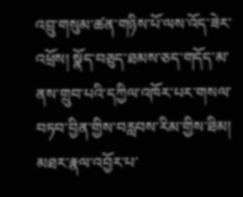འབྲུ་གསུམ་ཚན་གཉིས་པོ་ལས་འོད་ཟེར་འཕྲོས། སྣོད་བཅུད་ཐམས་ཅད་གདོད་མ་ནས་གྲུབ་པའི་དཀྱིལ་འཁོར་པར་གསལ་བཏབ་བྱིན་གྱིས་བརླབས་རིམ་གྱིས་ཐིམ། མཐར་རྣལ་འབྱོར་པ་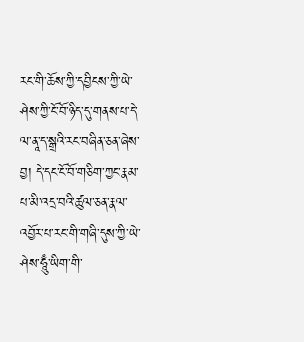རང་གི་ཆོས་ཀྱི་དབྱིངས་ཀྱི་ཡེ་ཤེས་ཀྱི་ངོ་བོ་ཉིད་དུ་གནས་པ་དེ་ལ་ནཱ་ད་སྒྲའི་རང་བཞིན་ཅན་ཞེས་བྱ། དེ་དང་ངོ་བོ་གཅིག་ཀྱང་རྣམ་པ་མི་འདྲ་བའི་ཚུལ་ཅན་རྣལ་འབྱོར་པ་རང་གི་གཞི་དུས་ཀྱི་ཡེ་ཤེས་ཧཱུྃ་ཡིག་གི་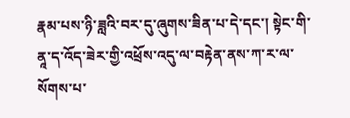རྣམ་པས་ཉི་ཟླའི་བར་དུ་ཞུགས་ཟིན་པ་དེ་དང་། སྟེང་གི་ནཱ་ད་འོད་ཟེར་གྱི་འཕྲོས་འདུ་ལ་བརྟེན་ནས་ཀ་ར་ལ་སོགས་པ་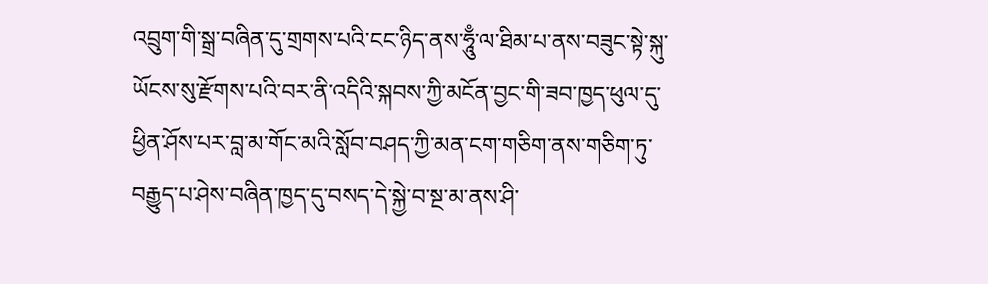འབྲུག་གི་སྒྲ་བཞིན་དུ་གྲགས་པའི་ངང་ཉིད་ནས་ཧཱུྃ་ལ་ཐིམ་པ་ནས་བཟུང་སྟེ་སྐུ་ཡོངས་སུ་རྫོགས་པའི་བར་ནི་འདིའི་སྐབས་ཀྱི་མངོན་བྱང་གི་ཟབ་ཁྱད་ཕུལ་དུ་ཕྱིན་ཤོས་པར་བླ་མ་གོང་མའི་སློབ་བཤད་ཀྱི་མན་ངག་གཅིག་ནས་གཅིག་ཏུ་བརྒྱུད་པ་ཤེས་བཞིན་ཁྱད་དུ་བསད་དེ་སྐྱེ་བ་སྔ་མ་ནས་ཤི་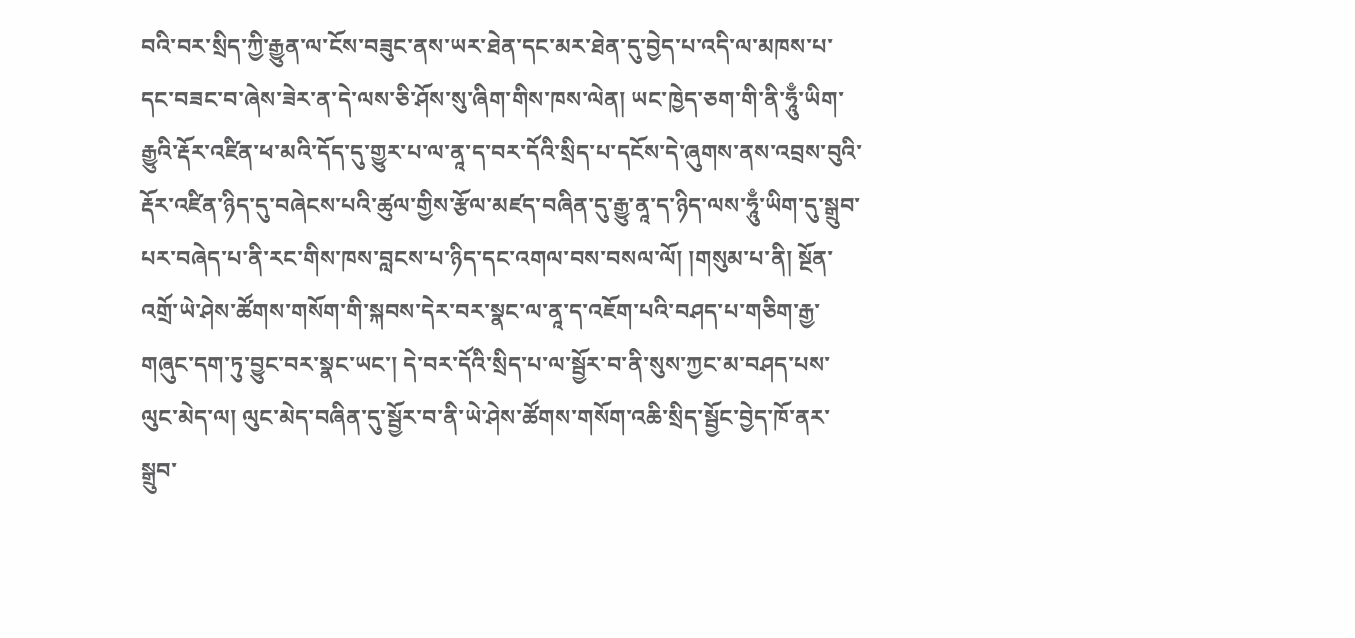བའི་བར་སྲིད་ཀྱི་རྒྱུན་ལ་ངོས་བཟུང་ནས་ཡར་ཐེན་དང་མར་ཐེན་དུ་བྱེད་པ་འདི་ལ་མཁས་པ་དང་བཟང་བ་ཞེས་ཟེར་ན་དེ་ལས་ཅི་ཤོས་སུ་ཞིག་གིས་ཁས་ལེན། ཡང་ཁྱེད་ཅག་གི་ནི་ཧཱུྃ་ཡིག་རྒྱུའི་རྡོར་འཛིན་ཕ་མའི་དོད་དུ་གྱུར་པ་ལ་ནཱ་ད་བར་དོའི་སྲིད་པ་དངོས་དེ་ཞུགས་ནས་འབྲས་བུའི་རྡོར་འཛིན་ཉིད་དུ་བཞེངས་པའི་ཚུལ་གྱིས་རྩོལ་མཛད་བཞིན་དུ་རྒྱུ་ནཱ་ད་ཉིད་ལས་ཧཱུྃ་ཡིག་དུ་སྒྲུབ་པར་བཞེད་པ་ནི་རང་གིས་ཁས་བླངས་པ་ཉིད་དང་འགལ་བས་བསལ་ལོ། །གསུམ་པ་ནི། སྔོན་འགྲོ་ཡེ་ཤེས་ཚོགས་གསོག་གི་སྐབས་དེར་བར་སྣང་ལ་ནཱ་ད་འཇོག་པའི་བཤད་པ་གཅིག་རྒྱ་གཞུང་དག་ཏུ་བྱུང་བར་སྣང་ཡང་། དེ་བར་དོའི་སྲིད་པ་ལ་སྦྱོར་བ་ནི་སུས་ཀྱང་མ་བཤད་པས་ལུང་མེད་ལ། ལུང་མེད་བཞིན་དུ་སྦྱོར་བ་ནི་ཡེ་ཤེས་ཚོགས་གསོག་འཆི་སྲིད་སྦྱོང་བྱེད་ཁོ་ནར་སྒྲུབ་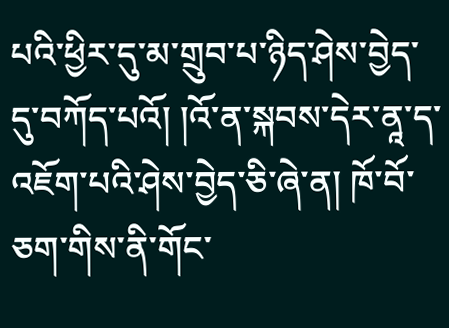པའི་ཕྱིར་དུ་མ་གྲུབ་པ་ཉིད་ཤེས་བྱེད་དུ་བཀོད་པའོ། །འོ་ན་སྐབས་དེར་ནཱ་ད་འཇོག་པའི་ཤེས་བྱེད་ཅི་ཞེ་ན། ཁོ་བོ་ཅག་གིས་ནི་གོང་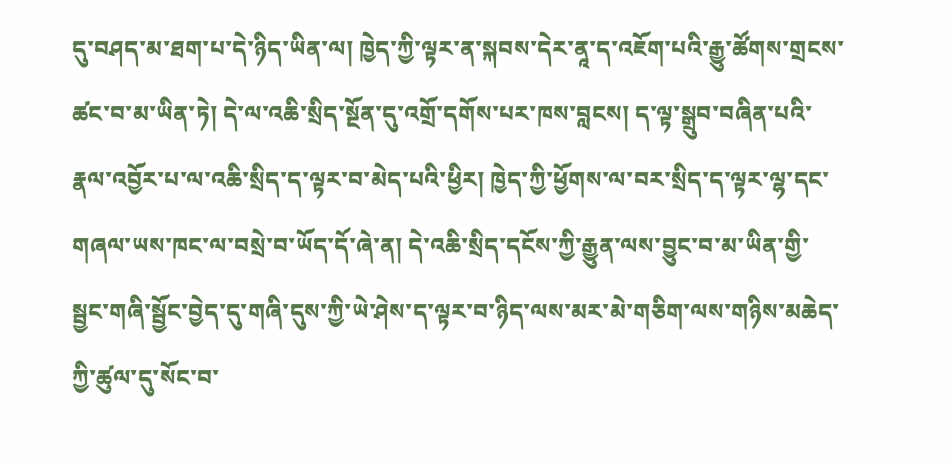དུ་བཤད་མ་ཐག་པ་དེ་ཉིད་ཡིན་ལ། ཁྱེད་ཀྱི་ལྟར་ན་སྐབས་དེར་ནཱ་ད་འཇོག་པའི་རྒྱུ་ཚོགས་གྲངས་ཚང་བ་མ་ཡིན་ཏེ། དེ་ལ་འཆི་སྲིད་སྔོན་དུ་འགྲོ་དགོས་པར་ཁས་བླངས། ད་ལྟ་སྒྲུབ་བཞིན་པའི་རྣལ་འབྱོར་པ་ལ་འཆི་སྲིད་ད་ལྟར་བ་མེད་པའི་ཕྱིར། ཁྱེད་ཀྱི་ཕྱོགས་ལ་བར་སྲིད་ད་ལྟར་ལྷ་དང་གཞལ་ཡས་ཁང་ལ་བསྲེ་བ་ཡོད་དོ་ཞེ་ན། དེ་འཆི་སྲིད་དངོས་ཀྱི་རྒྱུན་ལས་བྱུང་བ་མ་ཡིན་གྱི་སྦྱང་གཞི་སྦྱོང་བྱེད་དུ་གཞི་དུས་ཀྱི་ཡེ་ཤེས་ད་ལྟར་བ་ཉིད་ལས་མར་མེ་གཅིག་ལས་གཉིས་མཆེད་ཀྱི་ཚུལ་དུ་སོང་བ་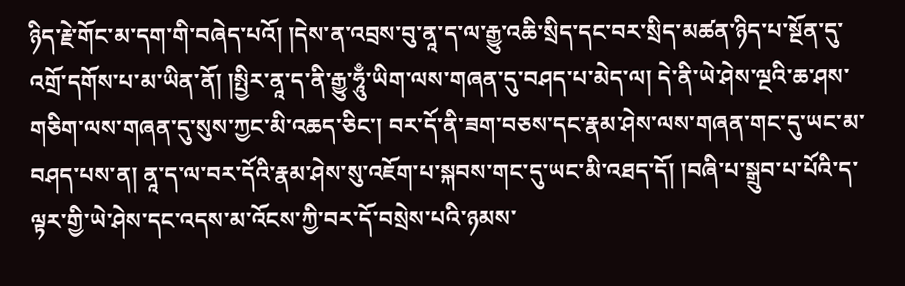ཉིད་རྗེ་གོང་མ་དག་གི་བཞེད་པའོ། །དེས་ན་འབྲས་བུ་ནཱ་ད་ལ་རྒྱུ་འཆི་སྲིད་དང་བར་སྲིད་མཚན་ཉིད་པ་སྔོན་དུ་འགྲོ་དགོས་པ་མ་ཡིན་ནོ། །སྤྱིར་ནཱ་ད་ནི་རྒྱུ་ཧཱུྃ་ཡིག་ལས་གཞན་དུ་བཤད་པ་མེད་ལ། དེ་ནི་ཡེ་ཤེས་ལྔའི་ཆ་ཤས་གཅིག་ལས་གཞན་དུ་སུས་ཀྱང་མི་འཆད་ཅིང་། བར་དོ་ནི་ཟག་བཅས་དང་རྣམ་ཤེས་ལས་གཞན་གང་དུ་ཡང་མ་བཤད་པས་ན། ནཱ་ད་ལ་བར་དོའི་རྣམ་ཤེས་སུ་འཇོག་པ་སྐབས་གང་དུ་ཡང་མི་འཐད་དོ། །བཞི་པ་སྒྲུབ་པ་པོའི་ད་ལྟར་གྱི་ཡེ་ཤེས་དང་འདས་མ་འོངས་ཀྱི་བར་དོ་བསྲེས་པའི་ཉམས་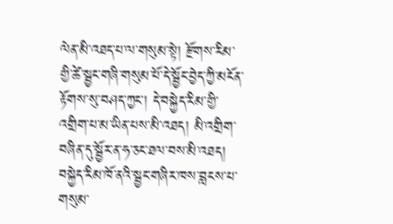ལེན་མི་འཐད་པ་ལ་གསུམ་སྟེ། རྫོགས་རིམ་གྱི་ཚེ་སྦྱང་གཞི་གསུམ་པོ་དེ་སྦྱོང་བྱེད་ཀྱི་མངོན་རྟོགས་སུ་བཤད་ཀྱང་། དེ་བསྐྱེད་རིམ་གྱི་འགྲིག་པ་མ་ཡིན་པས་མི་འཐད། མི་འགྲིག་བཞིན་དུ་སྦྱོར་ན་ཧ་ཅང་ཐལ་བས་མི་འཐད། བསྐྱེད་རིམ་ཁོ་ནའི་སྦྱང་གཞིར་ཁས་བླངས་པ་གསུམ་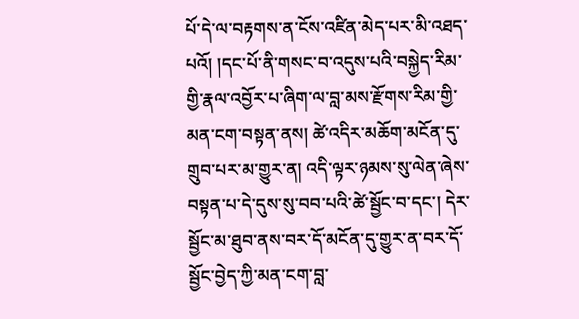པོ་དེ་ལ་བརྟགས་ན་ངོས་འཛིན་མེད་པར་མི་འཐད་པའོ། །དང་པོ་ནི་གསང་བ་འདུས་པའི་བསྐྱེད་རིམ་གྱི་རྣལ་འབྱོར་པ་ཞིག་ལ་བླ་མས་རྫོགས་རིམ་གྱི་མན་ངག་བསྟན་ནས། ཚེ་འདིར་མཆོག་མངོན་དུ་གྲུབ་པར་མ་གྱུར་ན། འདི་ལྟར་ཉམས་སུ་ལེན་ཞེས་བསྟན་པ་དེ་དུས་སུ་བབ་པའི་ཚེ་སྦྱོང་བ་དང་། དེར་སྦྱོང་མ་ཐུབ་ནས་བར་དོ་མངོན་དུ་གྱུར་ན་བར་དོ་སྦྱོང་བྱེད་ཀྱི་མན་ངག་བླ་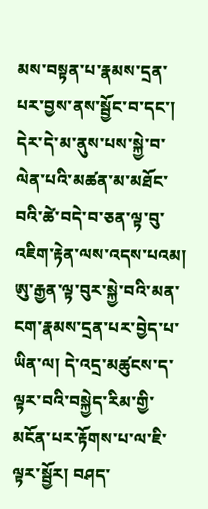མས་བསྟན་པ་རྣམས་དྲན་པར་བྱས་ནས་སྦྱོང་བ་དང་། དེར་དེ་མ་ནུས་པས་སྐྱེ་བ་ལེན་པའི་མཚན་མ་མཐོང་བའི་ཚེ་བདེ་བ་ཅན་ལྟ་བུ་འཇིག་རྟེན་ལས་འདས་པའམ། ཨུ་རྒྱན་ལྟ་བུར་སྐྱེ་བའི་མན་ངག་རྣམས་དྲན་པར་བྱེད་པ་ཡིན་ལ། དེ་འདྲ་མཚུངས་ད་ལྟར་བའི་བསྐྱེད་རིམ་གྱི་མངོན་པར་རྟོགས་པ་ལ་ཇི་ལྟར་སྦྱོར། བཤད་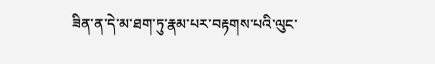ཟིན་ན་དེ་མ་ཐག་ཏུ་རྣམ་པར་བརྟགས་པའི་ལུང་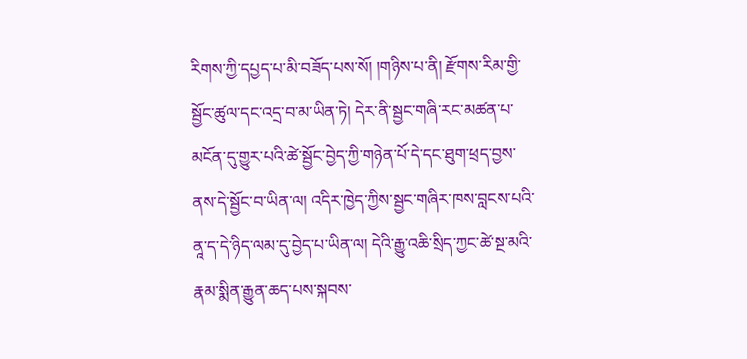རིགས་ཀྱི་དཔྱད་པ་མི་བཟོད་པས་སོ། །གཉིས་པ་ནི། རྫོགས་རིམ་གྱི་སྦྱོང་ཚུལ་དང་འདྲ་བ་མ་ཡིན་ཏེ། དེར་ནི་སྦྱང་གཞི་རང་མཚན་པ་མངོན་དུ་གྱུར་པའི་ཚེ་སྦྱོང་བྱེད་ཀྱི་གཉེན་པོ་དེ་དང་ཐུག་ཕྲད་བྱས་ནས་དེ་སྦྱོང་བ་ཡིན་ལ། འདིར་ཁྱེད་ཀྱིས་སྦྱང་གཞིར་ཁས་བླངས་པའི་ནཱ་ད་དེ་ཉིད་ལམ་དུ་བྱེད་པ་ཡིན་ལ། དེའི་རྒྱུ་འཆི་སྲིད་ཀྱང་ཚེ་སྔ་མའི་རྣམ་སྨིན་རྒྱུན་ཆད་པས་སྐབས་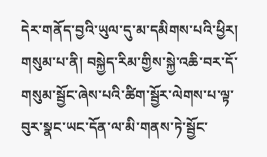དེར་གནོད་བྱའི་ཡུལ་དུ་མ་དམིགས་པའི་ཕྱིར། གསུམ་པ་ནི། བསྐྱེད་རིམ་གྱིས་སྐྱེ་འཆི་བར་དོ་གསུམ་སྦྱོང་ཞེས་པའི་ཚིག་སྦྱོར་ལེགས་པ་ལྟ་བུར་སྣང་ཡང་དོན་ལ་མི་གནས་ཏེ་སྦྱོང་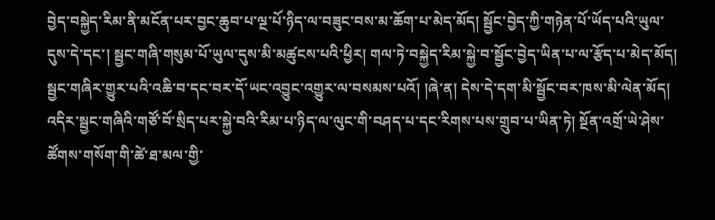བྱེད་བསྐྱེད་རིམ་ནི་མངོན་པར་བྱང་ཆུབ་པ་ལྔ་པོ་ཉིད་ལ་བཟུང་བས་མ་ཆོག་པ་མེད་མོད། སྦྱོང་བྱེད་ཀྱི་གཉེན་པོ་ཡོད་པའི་ཡུལ་དུས་དེ་དང་། སྦྱང་གཞི་གསུམ་པོ་ཡུལ་དུས་མི་མཚུངས་པའི་ཕྱིར། གལ་ཏེ་བསྐྱེད་རིམ་སྐྱེ་བ་སྦྱོང་བྱེད་ཡིན་པ་ལ་རྩོད་པ་མེད་མོད། སྦྱང་གཞིར་གྱུར་པའི་འཆི་བ་དང་བར་དོ་ཡང་འབྱུང་འགྱུར་ལ་བསམས་པའོ། །ཞེ་ན། དེས་དེ་དག་མི་སྦྱོང་བར་ཁས་མི་ལེན་མོད། འདིར་སྦྱང་གཞིའི་གཙོ་བོ་སྲིད་པར་སྐྱེ་བའི་རིམ་པ་ཉིད་ལ་ལུང་གི་བཤད་པ་དང་རིགས་པས་གྲུབ་པ་ཡིན་ཏེ། སྔོན་འགྲོ་ཡེ་ཤེས་ཚོགས་གསོག་གི་ཚེ་ཐ་མལ་གྱི་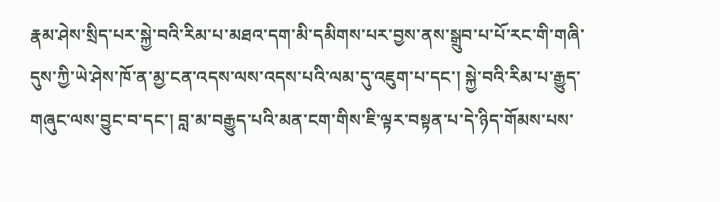རྣམ་ཤེས་སྲིད་པར་སྐྱེ་བའི་རིམ་པ་མཐའ་དག་མི་དམིགས་པར་བྱས་ནས་སྒྲུབ་པ་པོ་རང་གི་གཞི་དུས་ཀྱི་ཡེ་ཤེས་ཁོ་ན་མྱ་ངན་འདས་ལས་འདས་པའི་ལམ་དུ་འཇུག་པ་དང་། སྐྱེ་བའི་རིམ་པ་རྒྱུད་གཞུང་ལས་བྱུང་བ་དང་། བླ་མ་བརྒྱུད་པའི་མན་ངག་གིས་ཇི་ལྟར་བསྟན་པ་དེ་ཉིད་གོམས་པས་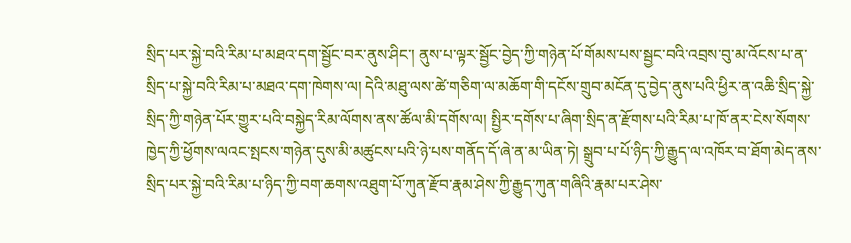སྲིད་པར་སྐྱེ་བའི་རིམ་པ་མཐའ་དག་སྦྱོང་བར་ནུས་ཤིང་། ནུས་པ་ལྟར་སྦྱོང་བྱེད་ཀྱི་གཉེན་པོ་གོམས་པས་སྦྱང་བའི་འབྲས་བུ་མ་འོངས་པ་ན་སྲིད་པ་སྐྱེ་བའི་རིམ་པ་མཐའ་དག་ཁེགས་ལ། དེའི་མཐུ་ལས་ཚེ་གཅིག་ལ་མཆོག་གི་དངོས་གྲུབ་མངོན་དུ་བྱེད་ནུས་པའི་ཕྱིར་ན་འཆི་སྲིད་སྐྱེ་སྲིད་ཀྱི་གཉེན་པོར་གྱུར་པའི་བསྐྱེད་རིམ་ལོགས་ནས་ཚོལ་མི་དགོས་ལ། སྤྱིར་དགོས་པ་ཞིག་སྲིད་ན་རྫོགས་པའི་རིམ་པ་ཁོ་ནར་ངེས་སོགས་ཁྱེད་ཀྱི་ཕྱོགས་ལའང་སྤངས་གཉེན་དུས་མི་མཚུངས་པའི་ཉེ་པས་གནོད་དོ་ཞེ་ན་མ་ཡིན་ཏེ། སྒྲུབ་པ་པོ་ཉིད་ཀྱི་རྒྱུད་ལ་འཁོར་བ་ཐོག་མེད་ནས་སྲིད་པར་སྐྱེ་བའི་རིམ་པ་ཉིད་ཀྱི་བག་ཆགས་འཐུག་པོ་ཀུན་རྫོབ་རྣམ་ཤེས་ཀྱི་རྒྱུད་ཀུན་གཞིའི་རྣམ་པར་ཤེས་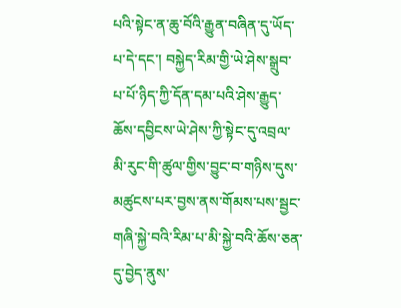པའི་སྟེང་ན་ཆུ་བོའི་རྒྱུན་བཞིན་དུ་ཡོད་པ་དེ་དང་། བསྐྱེད་རིམ་གྱི་ཡེ་ཤེས་སྒྲུབ་པ་པོ་ཉིད་ཀྱི་དོན་དམ་པའི་ཤེས་རྒྱུད་ཆོས་དབྱིངས་ཡེ་ཤེས་ཀྱི་སྟེང་དུ་འབྲལ་མི་རུང་གི་ཚུལ་གྱིས་བྱུང་བ་གཉིས་དུས་མཚུངས་པར་བྱས་ནས་གོམས་པས་སྦྱང་གཞི་སྐྱེ་བའི་རིམ་པ་མི་སྐྱེ་བའི་ཆོས་ཅན་དུ་བྱེད་ནུས་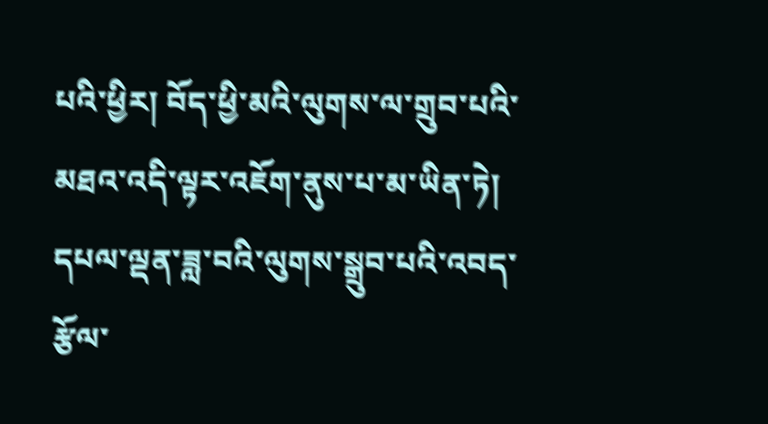པའི་ཕྱིར། བོད་ཕྱི་མའི་ལུགས་ལ་གྲུབ་པའི་མཐའ་འདི་ལྟར་འཇོག་ནུས་པ་མ་ཡིན་ཏེ། དཔལ་ལྡན་ཟླ་བའི་ལུགས་སྒྲུབ་པའི་འབད་རྩོལ་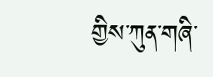གྱིས་ཀུན་གཞི་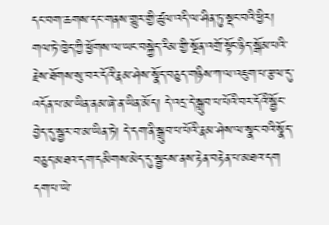དང་བག་ཆགས་དང་གནས་གྱུར་གྱི་ཚུལ་འདི་ལ་ཤིན་ཏུ་སྡང་བའི་ཕྱིར། གལ་ཏེ་ཁྱེད་ཀྱི་ཕྱོགས་ལ་ཡང་བསྐྱེད་རིམ་གྱི་སྔོན་འགྲོ་སྟོང་ཉིད་སྒོམ་པའི་རྗེས་ཐོགས་སུ་བར་དོའི་རྣམ་ཤེས་སྣོད་བཅུད་གཉིས་ཀ་ལ་འཇུག་པ་རྩལ་དུ་འདོན་པ་མ་ཡིན་ནམ་ཞེ་ན་ཡིན་མོད། དེ་འདྲ་དེ་སྒྲུབ་པ་པོའི་བར་དོའི་སྦྱོང་བྱེད་དུ་སྦྱར་བ་མ་ཡིན་ཏེ། དེ་དག་ནི་སྒྲུབ་པ་པོའི་རྣམ་ཤེས་ལ་སྣང་བའི་སྣོད་བཅུད་མཐའ་དག་དམིགས་མེད་དུ་སྦྱངས་ནས་རྟེན་བརྟེན་པ་མཐའ་དག དག་པ་ཡེ་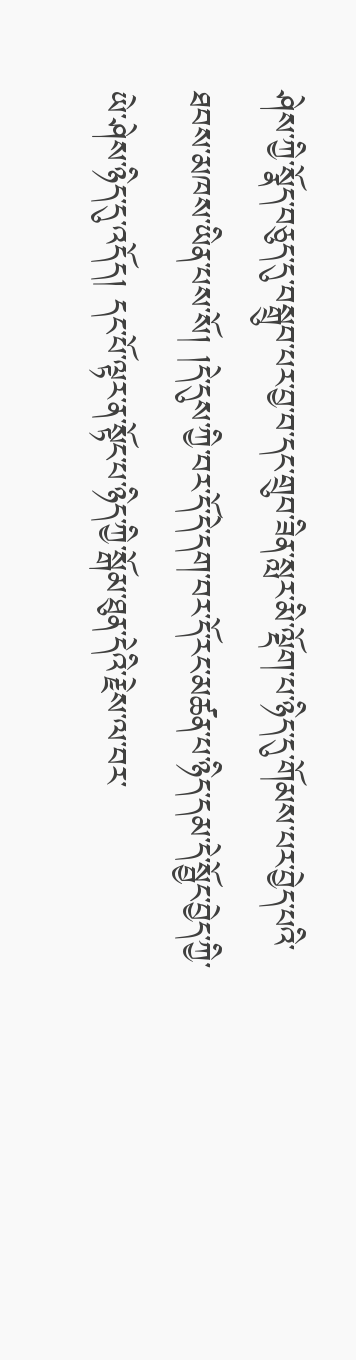ཤེས་ཀྱི་སྣོད་བཅུད་དུ་བསྒྲུབ་པར་བྱ་བ་དང་གྲུབ་ཟིན་སླར་མི་ལྡོག་པ་ཉིད་དུ་གོམས་པར་བྱེད་པའི་ཐབས་མཁས་ཡིན་པས་སོ། །དེ་དུས་ཀྱི་བར་དོ་དེ་དག་བར་དོ་རང་མཚན་པ་ཉིད་དམ་དེ་སྦྱོང་བྱེད་ཀྱི་ཡེ་ཤེས་ཉིད་དུ་འདོད། དང་པོ་ལྟར་ན་སྟོང་པ་ཉིད་ཀྱི་སྒོམ་ཐུན་དེའི་རྗེས་ལ་བར་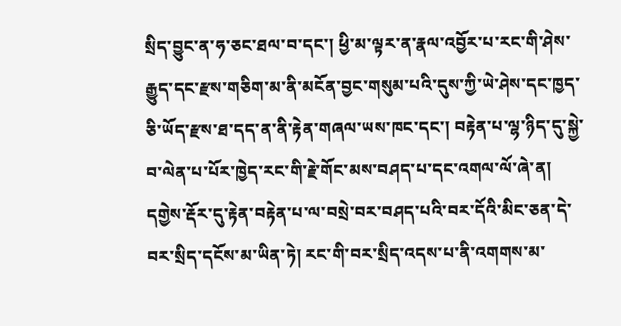སྲིད་བྱུང་ན་ཧ་ཅང་ཐལ་བ་དང་། ཕྱི་མ་ལྟར་ན་རྣལ་འབྱོར་པ་རང་གི་ཤེས་རྒྱུད་དང་རྫས་གཅིག་མ་ནི་མངོན་བྱང་གསུམ་པའི་དུས་ཀྱི་ཡེ་ཤེས་དང་ཁྱད་ཅི་ཡོད་རྫས་ཐ་དད་ན་ནི་རྟེན་གཞལ་ཡས་ཁང་དང་། བརྟེན་པ་ལྷ་ཉིད་དུ་སྐྱེ་བ་ལེན་པ་པོར་ཁྱེད་རང་གི་རྗེ་གོང་མས་བཤད་པ་དང་འགལ་ལོ་ཞེ་ན། དགྱེས་རྡོར་དུ་རྟེན་བརྟེན་པ་ལ་བསྲེ་བར་བཤད་པའི་བར་དོའི་མིང་ཅན་དེ་བར་སྲིད་དངོས་མ་ཡིན་ཏེ། རང་གི་བར་སྲིད་འདས་པ་ནི་འགགས་མ་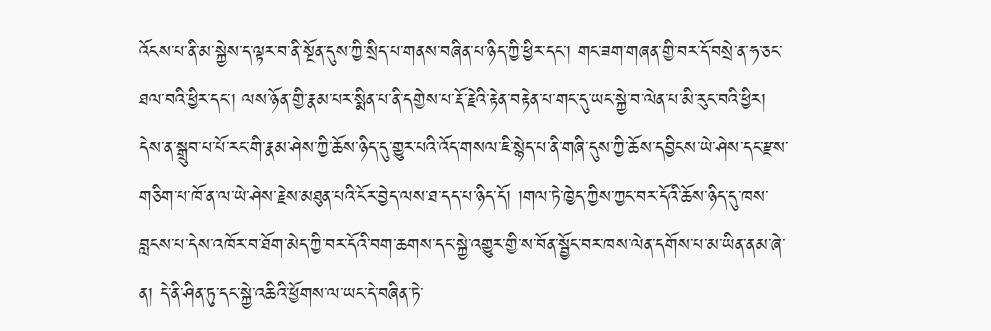འོངས་པ་ནི་མ་སྐྱེས་ད་ལྟར་བ་ནི་སྔོན་དུས་ཀྱི་སྲིད་པ་གནས་བཞིན་པ་ཉིད་ཀྱི་ཕྱིར་དང་། གང་ཟག་གཞན་གྱི་བར་དོ་བསྲེ་ན་ཧ་ཅང་ཐལ་བའི་ཕྱིར་དང་། ལས་ཉོན་གྱི་རྣམ་པར་སྨིན་པ་ནི་དགྱེས་པ་རྡོ་རྗེའི་རྟེན་བརྟེན་པ་གང་དུ་ཡང་སྐྱེ་བ་ལེན་པ་མི་རུང་བའི་ཕྱིར། དེས་ན་སྒྲུབ་པ་པོ་རང་གི་རྣམ་ཤེས་ཀྱི་ཆོས་ཉིད་དུ་གྱུར་པའི་འོད་གསལ་ཇི་སྙེད་པ་ནི་གཞི་དུས་ཀྱི་ཆོས་དབྱིངས་ཡེ་ཤེས་དང་རྫས་གཅིག་པ་ཁོ་ན་ལ་ཡེ་ཤེས་རྗེས་མཐུན་པའི་ངོར་བྱེད་ལས་ཐ་དད་པ་ཉིད་དོ། །གལ་ཏེ་ཁྱེད་ཀྱིས་ཀྱང་བར་དོའི་ཆོས་ཉིད་དུ་ཁས་བླངས་པ་དེས་འཁོར་བ་ཐོག་མེད་ཀྱི་བར་དོའི་བག་ཆགས་དང་སྐྱེ་འགྱུར་གྱི་ས་བོན་སྦྱོང་བར་ཁས་ལེན་དགོས་པ་མ་ཡིན་ནམ་ཞེ་ན། དེ་ནི་ཤིན་ཏུ་དང་སྐྱེ་འཆིའི་ཕྱོགས་ལ་ཡང་དེ་བཞིན་ཏེ་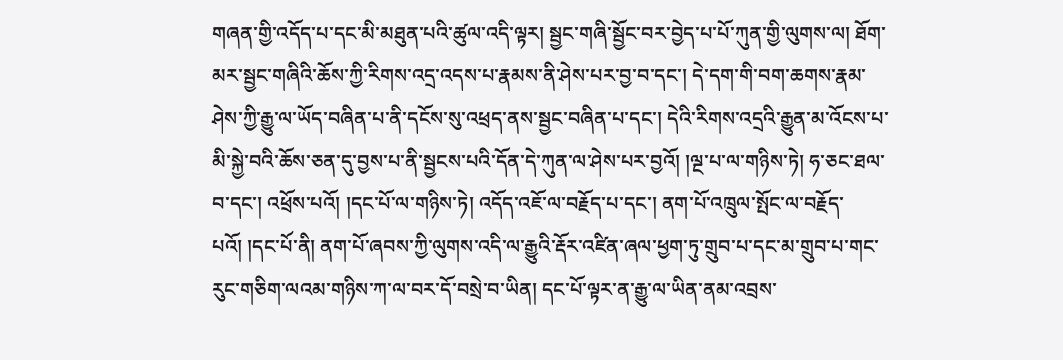གཞན་གྱི་འདོད་པ་དང་མི་མཐུན་པའི་ཚུལ་འདི་ལྟར། སྦྱང་གཞི་སྦྱོང་བར་བྱེད་པ་པོ་ཀུན་གྱི་ལུགས་ལ། ཐོག་མར་སྦྱང་གཞིའི་ཆོས་ཀྱི་རིགས་འདྲ་འདས་པ་རྣམས་ནི་ཤེས་པར་བྱ་བ་དང་། དེ་དག་གི་བག་ཆགས་རྣམ་ཤེས་ཀྱི་རྒྱུ་ལ་ཡོད་བཞིན་པ་ནི་དངོས་སུ་འཕྲད་ནས་སྦྱང་བཞིན་པ་དང་། དེའི་རིགས་འདྲའི་རྒྱུན་མ་འོངས་པ་མི་སྐྱེ་བའི་ཆོས་ཅན་དུ་བྱས་པ་ནི་སྦྱངས་པའི་དོན་དེ་ཀུན་ལ་ཤེས་པར་བྱའོ། །ལྔ་པ་ལ་གཉིས་ཏེ། ཧ་ཅང་ཐལ་བ་དང་། འཕྲོས་པའོ། །དང་པོ་ལ་གཉིས་ཏེ། འདོད་འཇོ་ལ་བརྗོད་པ་དང་། ནག་པོ་འཁྲུལ་སྤོང་ལ་བརྗོད་པའོ། །དང་པོ་ནི། ནག་པོ་ཞབས་ཀྱི་ལུགས་འདི་ལ་རྒྱུའི་རྡོར་འཛིན་ཞལ་ཕྱག་ཏུ་གྲུབ་པ་དང་མ་གྲུབ་པ་གང་རུང་གཅིག་ལའམ་གཉིས་ཀ་ལ་བར་དོ་བསྲེ་བ་ཡིན། དང་པོ་ལྟར་ན་རྒྱུ་ལ་ཡིན་ནམ་འབྲས་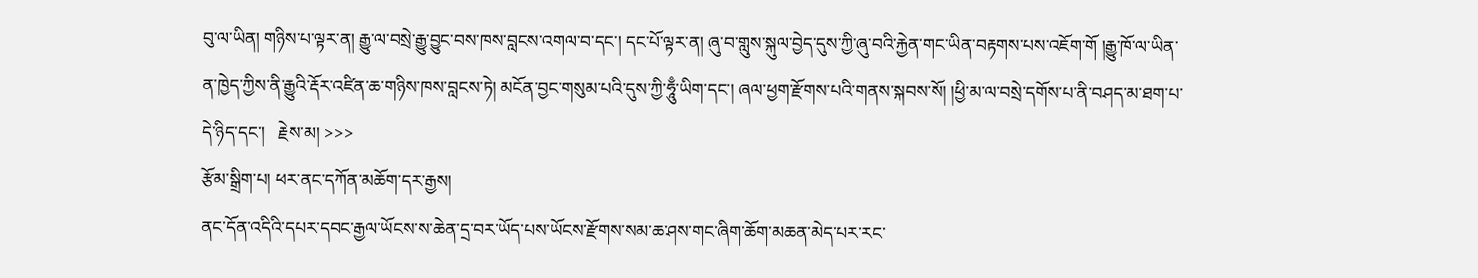བུ་ལ་ཡིན། གཉིས་པ་ལྟར་ན། རྒྱུ་ལ་བསྲེ་རྒྱུ་བྱུང་བས་ཁས་བླངས་འགལ་བ་དང་། དང་པོ་ལྟར་ན། ཞུ་བ་གླུས་སྐུལ་བྱེད་དུས་ཀྱི་ཞུ་བའི་རྐྱེན་གང་ཡིན་བརྟགས་པས་འཇོག་གོ །རྒྱུ་ཁོ་ལ་ཡིན་ན་ཁྱེད་ཀྱིས་ནི་རྒྱུའི་རྡོར་འཛིན་ཆ་གཉིས་ཁས་བླངས་ཏེ། མངོན་བྱང་གསུམ་པའི་དུས་ཀྱི་ཧཱུྃ་ཡིག་དང་། ཞལ་ཕྱག་རྫོགས་པའི་གནས་སྐབས་སོ། །ཕྱི་མ་ལ་བསྲེ་དགོས་པ་ནི་བཤད་མ་ཐག་པ་དེ་ཉིད་དང་།   རྗེས་མ། >>>
རྩོམ་སྒྲིག་པ། ཕར་ནང་དཀོན་མཆོག་དར་རྒྱས།
ནང་དོན་འདིའི་དཔར་དབང་རྒྱལ་ཡོངས་ས་ཆེན་དྲ་བར་ཡོད་པས་ཡོངས་རྫོགས་སམ་ཆ་ཤས་གང་ཞིག་ཆོག་མཆན་མེད་པར་རང་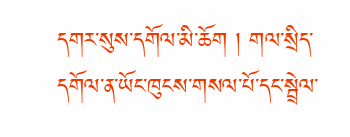དགར་སུས་དགོལ་མི་ཆོག ། གལ་སྲིད་དགོལ་ན་ཡོང་ཁུངས་གསལ་པོ་དང་སྦྲེལ་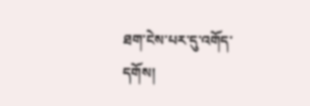ཐག་ངེས་པར་དུ་འགོད་དགོས།